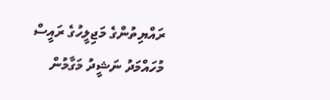ރައްޔިތުންގެ މަޖިލީހުގެ ރައީސް މުހައްމަދު ނަޝީދު މަގާމުން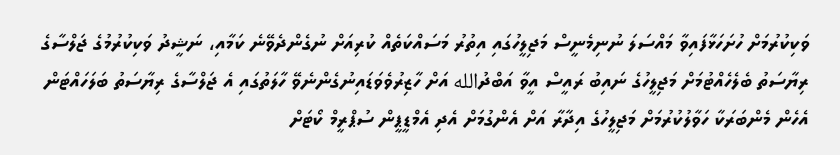ވަކިކުރުމަށް ހުށަހަޅާފައިވާ މައްސަލަ ނުނިމެނީސް މަޖިލީހުގައި އިތުރު މަސައްކަތެއް ކުރިއަށް ނުގެންދެވޭނެ ކަމާއި، ނަޝީދު ވަކިކުރުމުގެ ޖަލްސާގެ ރިޔާސަތު ބެލެހެއްޓުމަށް މަޖިލީހުގެ ނައިބު ރައީސް އީވާ އަބްދުالله އަށް ހާޒިރުވެވަޑައިނުގެންނެވޭ ހާލަތުގައި އެ ޖަލްސާގެ ރިޔާސަތު ބަލަހައްޓަން އެހެން މެންބަރަކާ ހަވާލުކުރުމަށް މަޖިލީހުގެ އިދާރާ އަށް އެންގުމަށް އެދި އެމްޑީޕީން ސުޕްރީމް ކޯޓަށް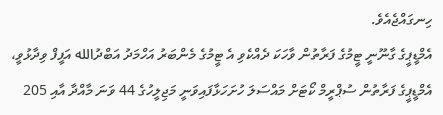ހިނގައްޖެއެވެ.
އެމްޑީޕީގެ ގާނޫނީ ޓީމުގެ ފަރާތުން ވާހަކަ ދެއްކެވި އެ ޓީމުގެ މެންބަރު އަހްމަދު އަބްދުالله އަފީފް ވިދާޅުވީ، އެމްޑީޕީގެ ފަރާތުން ސުޕްރީމް ކޯޓަށް މައްސަލަ ހުށަހަޅާފައިވަނީ މަޖިލީހުގެ 44 ވަނަ މާއްދާ އާއި 205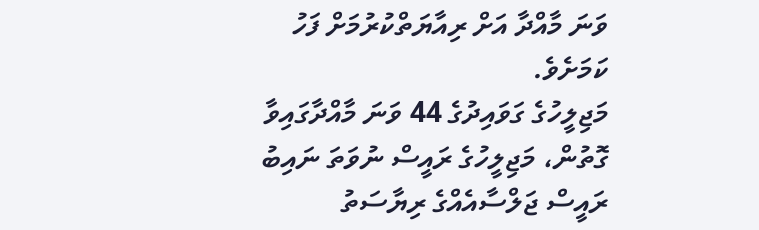ވަނަ މާއްދާ އަށް ރިއާޔަތްކުރުމަށް ފަހު ކަމަށެވެ.
މަޖިލީހުގެ ގަވައިދުގެ 44 ވަނަ މާއްދާގައިވާ ގޮތުން، މަޖިލީހުގެ ރައީސް ނުވަތަ ނައިބު ރައީސް ޖަލްސާއެއްގެ ރިޔާސަތު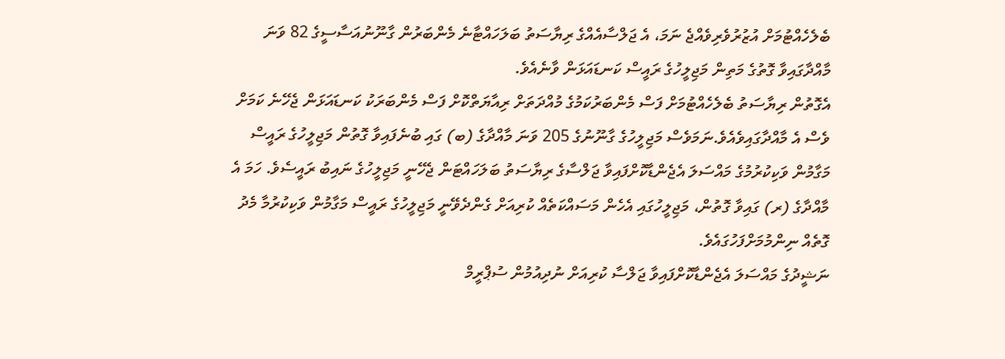ބެލެހެއްޓުމަށް އުޒުރުވެރިވެއްޖެ ނަމަ، އެ ޖަލްސާއެއްގެ ރިޔާސަތު ބަލަހައްޓާނެ މެންބަރުން ގާނޫނުއަސާސީގެ 82 ވަނަ މާއްދާގައިވާ ގޮތުގެ މަތިން މަޖިލީހުގެ ރައީސް ކަނޑައަޅަން ވާނެއެވެ.
އެގޮތުން ރިޔާސަތު ބެލެހެއްޓުމަށް ފަސް މެންބަރުކަމުގެ މުއްދަތަށް ރިއާޔަތްކޮށް ފަސް މެންބަރަކު ކަނޑައަޅަން ޖެހޭނެ ކަމަށް ވެސް އެ މާއްދާގައިވެއެވެ.ނަމަވެސް މަޖިލީހުގެ ގާނޫނުގެ 205 ވަނަ މާއްދާގެ (ބ) ގައި ބުނެފައިވާ ގޮތުން މަޖިލީހުގެ ރައީސް މަގާމުން ވަކިކުރުމުގެ މައްސަލަ އެޖެންޑާކޮށްފައިވާ ޖަލްސާގެ ރިޔާސަތު ބަލަހައްޓަން ޖެހޭނީ މަޖިލީހުގެ ނައިބު ރައީސެވެ. ހަމަ އެ މާއްދާގެ (ރ) ގައިވާ ގޮތުން، މަޖިލީހުގައި އެހެން މަސައްކަތެއް ކުރިއަށް ގެންދެވޭނީ މަޖިލީހުގެ ރައީސް މަގާމުން ވަކިކުރުމާ މެދު ގޮތެއް ނިންމުމަށްފަހުގައެވެ.
ނަޝީދުގެ މައްސަލަ އެޖެންޑާކޮށްފައިވާ ޖަލްސާ ކުރިއަށް ނުދިއުމުން ސުޕްރީމް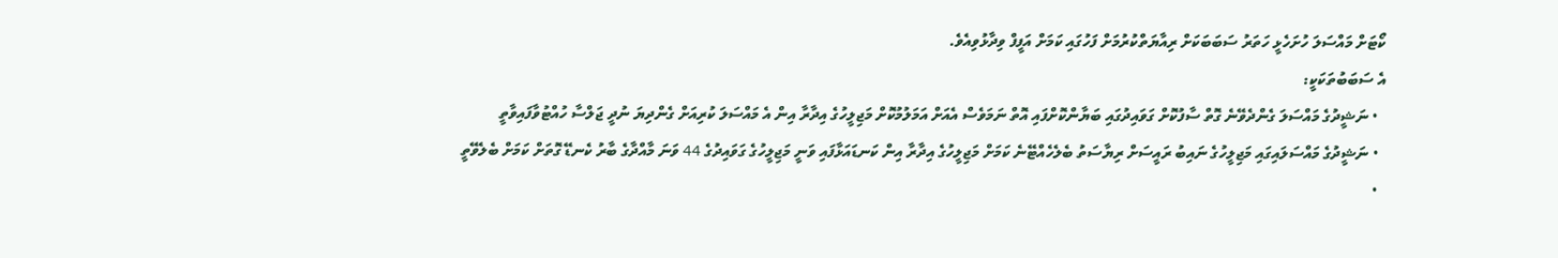ކޯޓަށް މައްސަލަ ހުށަހެޅީ ހަތަރު ސަބަބަކަށް ރިއާޔަތްކުރުމަށް ފަހުގައި ކަމަށް އަފީފް ވިދާޅުވިއެވެ.
އެ ސަބަބުތަކަކީ:
  • ނަޝީދުގެ މައްސަލަ ގެންދެވޭނެ ގޮތް ސާފުކޮށް ގަވައިދުގައި ބަޔާންކޮށްފައި އޮތް ނަމަވެސް އެއަށް އަމަލުމުކޮށް މަޖިލީހުގެ އިދާރާ އިން އެ މައްސަލަ ކުރިއަށް ގެންދިޔަ ނުދީ ޖަލްސާ ހުއްޓުވާފައިވާތީ
  • ނަޝީދުގެ މައްސަލައިގައި މަޖިލީހުގެ ނައިބު ރައީސަށް ރިޔާސަތު ބެލެހެއްޓޭނެ ކަމަށް މަޖިލީހުގެ އިދާރާ އިން ކަނޑައަޅާފައި ވަނީ މަޖިލީހުގެ ގަވައިދުގެ 44 ވަނަ މާއްދާގެ ބާރު ކެނޑޭ ގޮތަށް ކަމަށް ބެލެވޭތީ
  •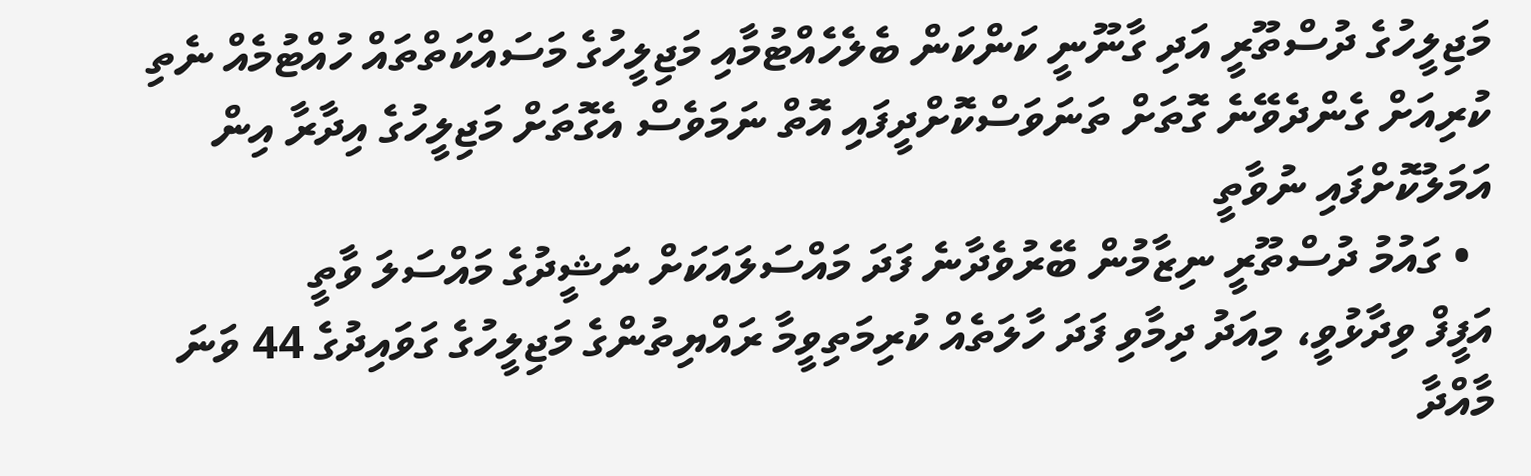މަޖިލީހުގެ ދުސްތޫރީ އަދި ގާނޫނީ ކަންކަން ބެލެހެއްޓުމާއި މަޖިލީހުގެ މަސައްކަތްތައް ހުއްޓުމެއް ނެތި ކުރިއަށް ގެންދެވޭނެ ގޮތަށް ތަނަވަސްކޮށްދީފައި އޮތް ނަމަވެސް އެގޮތަށް މަޖިލީހުގެ އިދާރާ އިން އަމަލުކޮށްފައި ނުވާތީ
  • ގައުމު ދުސްތޫރީ ނިޒާމުން ބޭރުވެދާނެ ފަދަ މައްސަލައަކަށް ނަޝީދުގެ މައްސަލަ ވާތީ
އަފީފް ވިދާޅުވީ، މިއަދު ދިމާވި ފަދަ ހާލަތެއް ކުރިމަތިވީމާ ރައްޔިތުންގެ މަޖިލީހުގެ ގަވައިދުގެ 44 ވަނަ މާއްދާ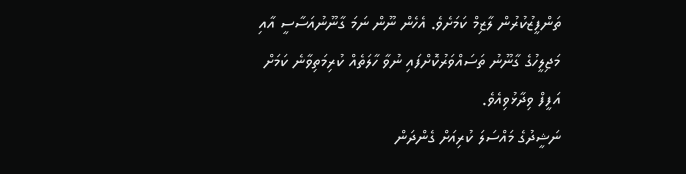ތަންފީޒުކުރުން ލާޒިމް ކަމަށެވެ. އެހެން ނޫން ނަމަ ގާނޫނުއަސާސީ އާއި މަޖިލީހުގެ ގާނޫނު ތަސައްވަރުކޮށްފައި ނުވާ ހާލަތެއް ކުރިމަތިވާނެ ކަމަށް އަފީފް ވިދާޅުވިއެވެ.
ނަޝީދުގެ މައްސަލަ ކުރިއަށް ގެންދަން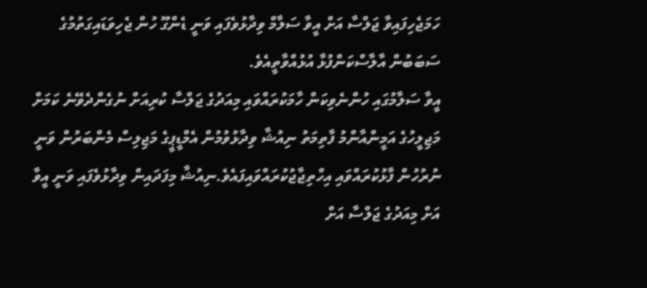ހަމަޖެހިފައިވާ ޖަލްސާ އަށް އީވާ ސަލާމް ވިދާޅުވެފައި ވަނީ ޑެންގޫ ހުން ޖެހިވަޑައިގަތުމުގެ ސަބަބުން އާލާސްކަންފުޅާ އުޅުއްވާތީއެވެ.
އީވާ ސަލާމުގައި ހުންނެވިކަން ހާމަކުރައްވައި މިއަދުގެ ޖަލްސާ ކުރިއަށް ނުގެންދެވޭނެ ކަމަށް މަޖިލީހުގެ އަމީންއާންމު ފާތިމަތު ނިއުޝާ ވިދާޅުވުމުން އެމްޑީޕީގެ މަޖިލިސް މެންބަރުން ވަނީ ނުރުހުން ފާޅުކުރައްވައި އިހްތިޖާޖުކުރައްވައިފައެވެ.ނިއުޝާ މިފަދައިން ވިދާޅުވެފައި ވަނީ އީވާ އަށް މިއަދުގެ ޖަލްސާ އަށް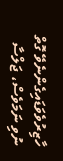ހާޒިރުވެވަޑައިގެންނެވޭ ގޮތް ނުވި ނަމަވެސް، ޖަލްސާ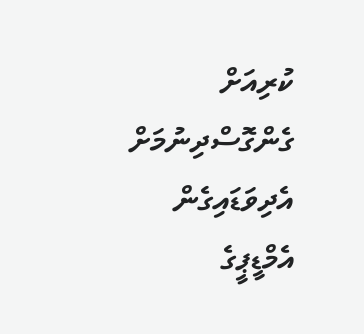ކުރިއަށް ގެންގޮސްދިނުމަށް އެދިވަޑައިގެން އެމްޑީޕީގެ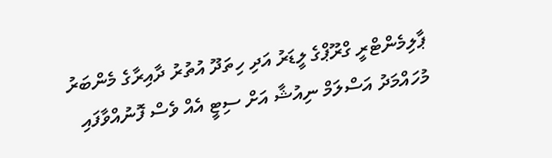ޕާލިމެންޓްރީ ގްރޫޕްގެ ލީޑަރު އަދި ހިތަދޫ އުތުރު ދާއިރާގެ މެންބަރު މުހައްމަދު އަސްލަމް ނިއުޝާ އަށް ސިޓީ އެއް ވެސް ފޮނުއްވާފައި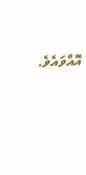އޮއްވައެވެ.